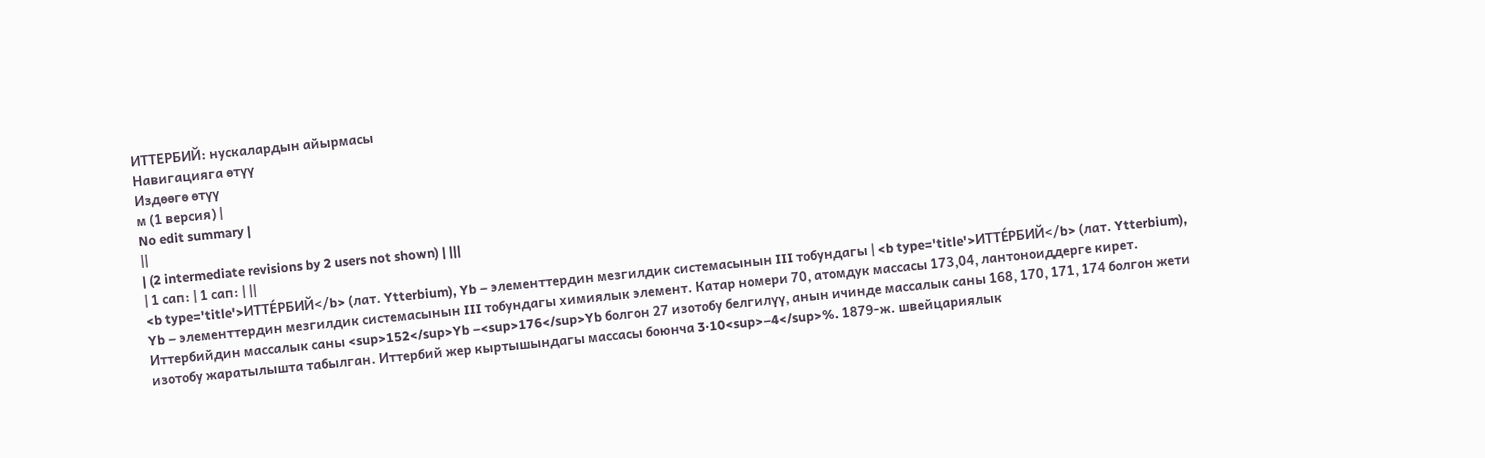ИТТЕРБИЙ: нускалардын айырмасы
Навигацияга өтүү
Издөөгө өтүү
м (1 версия) |
No edit summary |
||
| (2 intermediate revisions by 2 users not shown) | |||
| 1 сап: | 1 сап: | ||
<b type='title'>ИТТЕ́РБИЙ</b> (лат. Ytterbium), Yb – элементтердин мезгилдик системасынын III тобундагы | <b type='title'>ИТТЕ́РБИЙ</b> (лат. Ytterbium), Yb – элементтердин мезгилдик системасынын III тобундагы химиялык элемент. Катар номери 70, атомдук массасы 173,04, лантоноиддерге кирет. Иттербийдин массалык саны <sup>152</sup>Yb –<sup>176</sup>Yb болгон 27 изотобу белгилүү, анын ичинде массалык саны 168, 170, 171, 174 болгон жети изотобу жаратылышта табылган. Иттербий жер кыртышындагы массасы боюнча 3·10<sup>–4</sup>%. 1879-ж. швейцариялык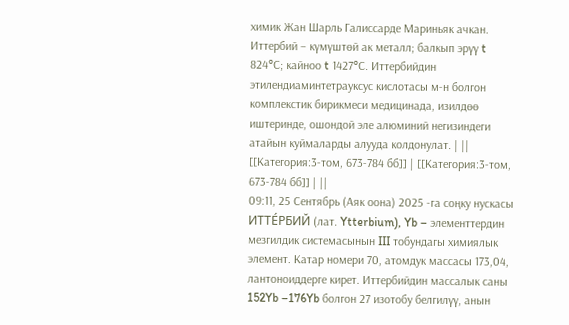химик Жан Шарль Галиссарде Мариньяк ачкан. Иттербий – күмүштөй ак металл; балкып эрүү t 824°С; кайноо t 1427°С. Иттербийдин этилендиаминтетрауксус кислотасы м-н болгон комплекстик бирикмеси медицинада, изилдөө иштеринде, ошондой эле алюминий негизиндеги атайын куймаларды алууда колдонулат. | ||
[[Категория:3-том, 673-784 бб]] | [[Категория:3-том, 673-784 бб]] | ||
09:11, 25 Сентябрь (Аяк оона) 2025 -га соңку нускасы
ИТТЕ́РБИЙ (лат. Ytterbium), Yb – элементтердин мезгилдик системасынын III тобундагы химиялык элемент. Катар номери 70, атомдук массасы 173,04, лантоноиддерге кирет. Иттербийдин массалык саны 152Yb –176Yb болгон 27 изотобу белгилүү, анын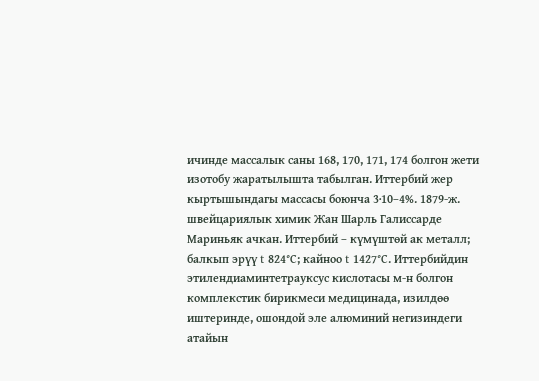ичинде массалык саны 168, 170, 171, 174 болгон жети изотобу жаратылышта табылган. Иттербий жер кыртышындагы массасы боюнча 3·10–4%. 1879-ж. швейцариялык химик Жан Шарль Галиссарде Мариньяк ачкан. Иттербий – күмүштөй ак металл; балкып эрүү t 824°С; кайноо t 1427°С. Иттербийдин этилендиаминтетрауксус кислотасы м-н болгон комплекстик бирикмеси медицинада, изилдөө иштеринде, ошондой эле алюминий негизиндеги атайын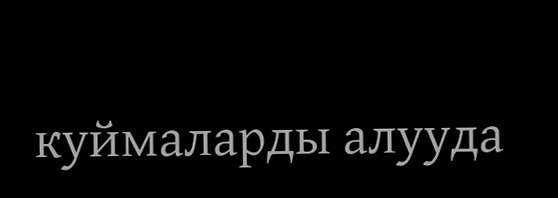куймаларды алууда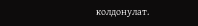колдонулат.